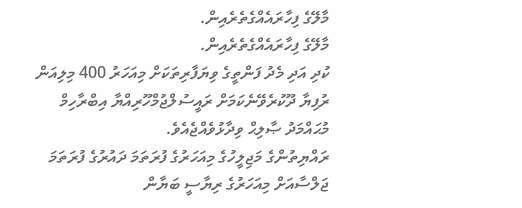މާލޭގެ ފިހާރައެއްގެތެރެއިން.
މާލޭގެ ފިހާރައެއްގެތެރެއިން.
ކުދި އަދި މެދު ފަންތީގެ ވިޔަފާރިތަކަށް މިއަހަރު 400 މިލިއަން ރުފިޔާ ދޫކުރެވޭނެކަމަށް ރައީސުލްޖުމްހޫރިއްޔާ އިބްރާހިމް މުޙައްމަދު ޞާލިޙް ވިދާޅުވެއްޖެއެވެ.
ރައްޔިތުންގެ މަޖިލީހުގެ މިއަހަރުގެ ފުރަތަމަ ދައުރުގެ ފުރަތަމަ ޖަލްސާއަށް މިއަހަރުގެ ރިޔާސީ ބަޔާން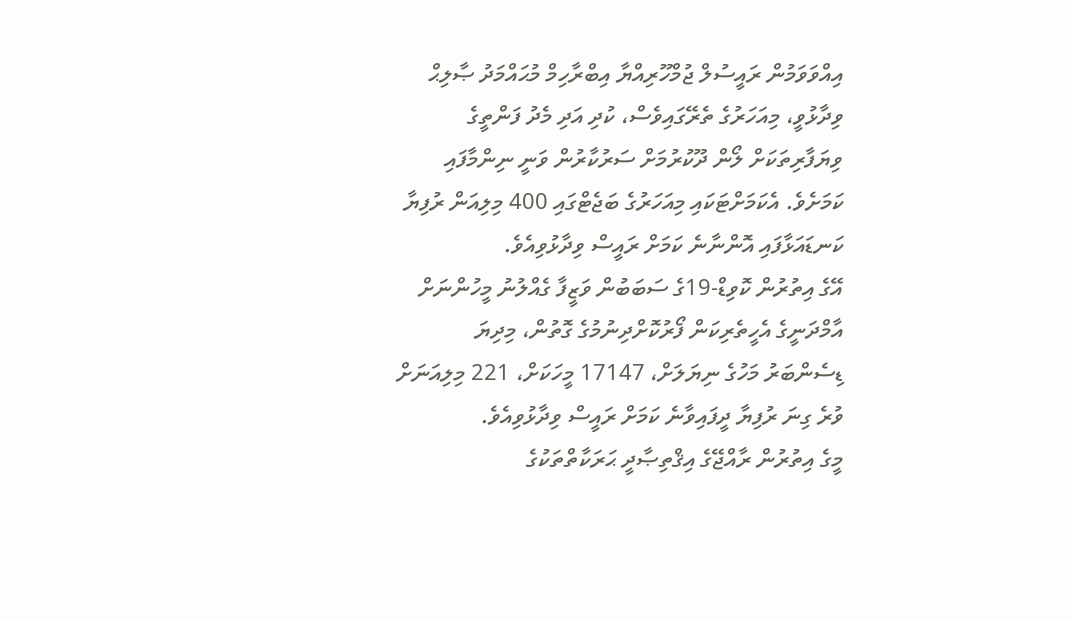އިއްވަވަމުން ރައީސުލް ޖުމްހޫރިއްޔާ އިބްރާހިމް މުޙައްމަދު ޞާލިޙް ވިދާޅުވީ، މިއަހަރުގެ ތެރޭގައިވެސް، ކުދި އަދި މެދު ފަންތީގެ ވިޔަފާރިތަކަށް ލޯން ދޫކުރުމަށް ސަރުކާރުން ވަނީ ނިންމާފައި ކަމަށެވެ. އެކަމަށްޓަކައި މިއަހަރުގެ ބަޖެޓްގައި 400 މިލިއަން ރުފިޔާ ކަނޑައަޅާފައި އޮންނާނެ ކަމަށް ރައީސް ވިދާޅުވިއެވެ.
އޭގެ އިތުރުން ކޮވިޑް-19ގެ ސަބަބުން ވަޒީފާ ގެއްލުނު މީހުންނަށް އާމްދަނީގެ އެހީތެރިކަން ފޯރުކޮށްދިނުމުގެ ގޮތުން، މިދިޔަ ޑިސެންބަރު މަހުގެ ނިޔަލަށް، 17147 މީހަކަށް، 221 މިލިއަނަށް ވުރެ ގިނަ ރުފިޔާ ދީފައިވާނެ ކަމަށް ރައީސް ވިދާޅުވިއެވެ.
މީގެ އިތުރުން ރާއްޖޭގެ އިޤްތިޞާދީ ޙަރަކާތްތަކުގެ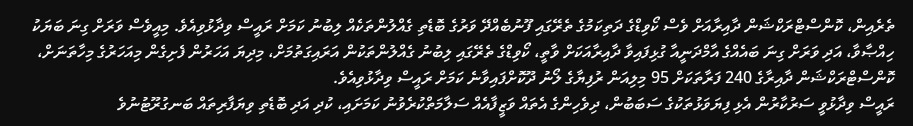ތެރެއިން، ކޮންސްޓްރަކްޝަން ދާއިރާއަށް ވެސް ކޯވިޑްގެ ދަތިކަމުގެ ތެރޭގައި ފޫނުބެއްދޭ ވަރުގެ ބޮޑެތި ގެއްލުންތަކެއް ލިބުނު ކަމަށް ރައީސް ވިދާޅުވިއެވެ. މިއީވެސް ވަރަށް ގިނަ ބަޔަކު ހިއްޞާވާ، އަދި ވަރަށް ގިނަ ބައެއްގެ އާމްދަނީއާ ގުޅިފައިވާ ދާއިރާއަކަށް ވާތީ، ކޯވިޑްގެ ތެރޭގައި ލިބުނު ގެއްލުންތަކުން އަރައިގަތުމަށް، މިދިޔަ އަހަރުން ފެށިގެން މިއަހަރުގެ މިހާތަނަށް، ކޮންސްޓްރަކްޝަން ދާއިރާގެ 240 ފަރާތަކަށް 95 މިލިއަން ރުފިޔާގެ ލޯނު ދޫކޮށްފައިވާނެ ކަމަށް ރައީސް ވިދާޅުވިއެވެ.
ރައީސް ވިދާޅުވީ ސަރުކާރުން އެޅި ފިޔަވަޅުތަކުގެ ސަބަބުން، ދިވެހިންގެ އެތައް ވަޒީފާއެއް ސަލާމަތްކުރެވުނު ކަމަށައި، ކުދި އަދި ބޮޑެތި ވިޔަފާރިތައް ބަނގުރޫޓުނުވެ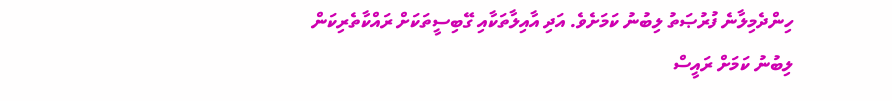ހިންދެމިލާނެ ފުރުޞަތު ލިބުނު ކަމަށެވެ. އަދި އާއިލާތަކާއި ގޭބިސީތަކަށް ރައްކާތެރިކަން ލިބުނު ކަމަށް ރައީސް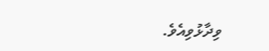ވިދާޅުވިއެވެ.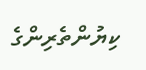ކިޔުންތެރިންގެ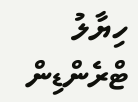ހިޔާލު
ޓްރެންޑިން